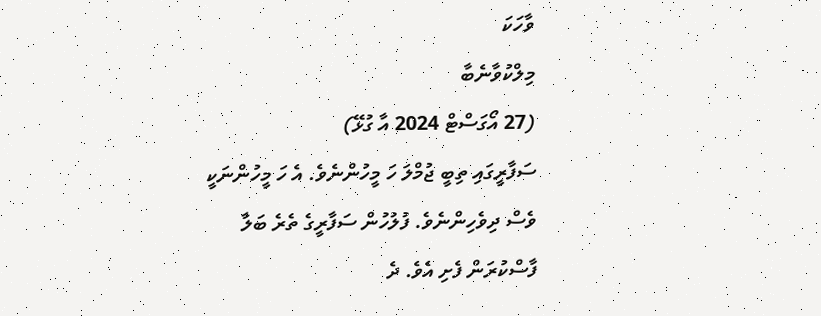ވާހަކަ
މިލްކުވާނެބާ
(27 އޯގަސްޓް 2024 އާ ގުޅޭ)
ސަފާރީގައި ތިބީ ޖުމްލަ ހަ މީހުންނެވެ. އެ ހަ މީހުންނަކީ ވެސް ދިވެހިންނެވެ. ފުލުހުން ސަފާރީގެ ތެރެ ބަލާ ފާސްކުރަން ފެށި އެވެ. ދެ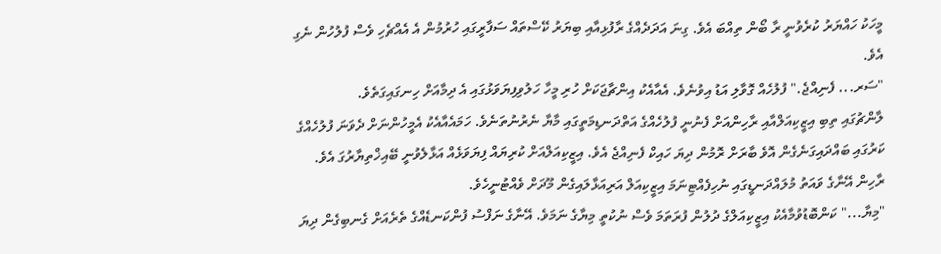މީހަކު ހައްޔަރު ކުރެވުނީ ރާ ބޯން ތިއްބަ އެވެ. ގިނަ އަދަދެއްގެ ރާފުޅިއާއި ބިޔަރު ކޭސްތައް ސަފާރީގައި ހުރުމުން އެ އެއްޗެހި ވެސް ފުލުހުން ނެގި އެވެ.
"ސަރ... ފެނިއްޖެ." ފުލުހެއް ގޮވާލި އަޑު އިވުނެވެ. އެއާއެކު އިންޗާޖަކަށް ހުރި މީހާ ހަލުވިފިޔަވަޅުގައި އެ ދިމާއަށް ހިނގައިގަތެވެ.
ލާންޗުގައި ތިބި އިޒީކިއަލްއާއި ރާހިންއަށް ފެނުނީ ފުލުހެއްގެ އަތްދަނޑިމަތީގައި މާޔާ ނެރުނުތަނެވެ. ހަމައެއާއެކު އެމީހުންނަށް ދެވަނަ ފުލުހެއްގެ ކަރުގައި ބައްދައިގަނެގެން އޮވެ ބާރަށް ރޮމުން ދިޔަ ހައިކް ފެނިއްޖެ އެވެ. އިޒީކިއަލްއަށް ކުރިޔައް ފިޔަވަޅެއް އަޅާލެވުނީ ބޭއިޚްތިޔާރުގަ އެވެ. ރާހިން އޭނާގެ ވައަތު މުލައްދަނޑީގައި ނުހިފެއްޓިނަމަ އިޒީކިއަލް އަރިއަޅާލައިގެން މޫދަށް ވެއްޓުނީހެވެ.
"މިޔާ..." ކަންބޮޑުވުމާއެކު އިޒީކިއަލްގެ ދުލުން ފުރަތަމަ ވެސް ނުކުތީ މިޔާގެ ނަމަވެ. އޭނާގެ ނަފްސު ފުންކަނޑެއްގެ ތެރެއަށް ގެނބިގެން ދިޔަ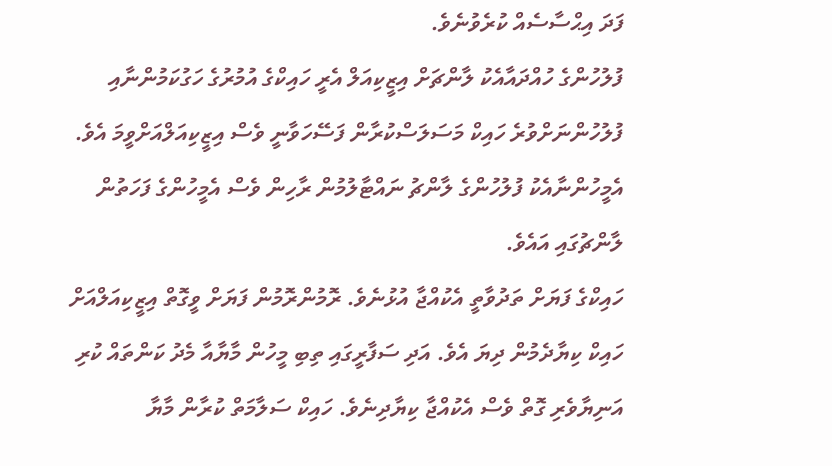ފަދަ އިޙްސާސެއް ކުރެވުނެވެ.
ފުލުހުންގެ ހުއްދައާއެކު ލާންޗަށް އިޒީކިއަލް އެރީ ހައިކްގެ އުމުރުގެ ހަގުކަމުންނާއި ފުލުހުންނަށްވުރެ ހައިކް މަސަލަސްކުރާން ފަސޭހަވާނީ ވެސް އިޒީކިއަލްއަށްވީމަ އެވެ. އެމީހުންނާއެކު ފުލުހުންގެ ލާންޗު ނައްޓާލުމުން ރާހިން ވެސް އެމީހުންގެ ފަހަތުން ލާންޗުގައި އައެވެ.
ހައިކްގެ ފަޔަށް ތަދުވާތީ އެކުއްޖާ އުޅުނެވެ. ރޮމުންރޮމުން ފަޔަށް ވީގޮތް އިޒީކިއަލްއަށް ހައިކް ކިޔާދެމުން ދިޔަ އެވެ. އަދި ސަފާރީގައި ތިބި މީހުން މާޔާއާ މެދު ކަންތައް ކުރި އަނިޔާވެރި ގޮތް ވެސް އެކުއްޖާ ކިޔާދިނެވެ. ހައިކް ސަލާމަތް ކުރާން މާޔާ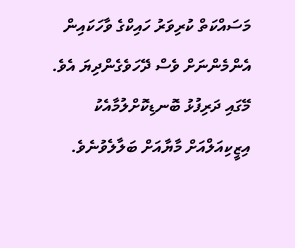މަސައްކަތް ކުރިވަރު ހައިކްގެ ވާހަކައިން އެންމެންނަށް ވެސް ދޭހަވެގެންދިޔަ އެވެ. މޭގައި ދަރިފުޅު ބޮނޑިކޮށްލުމާއެކު އިޒީކިއަލްއަށް މާޔާއަށް ބަލާލެވުނެވެ.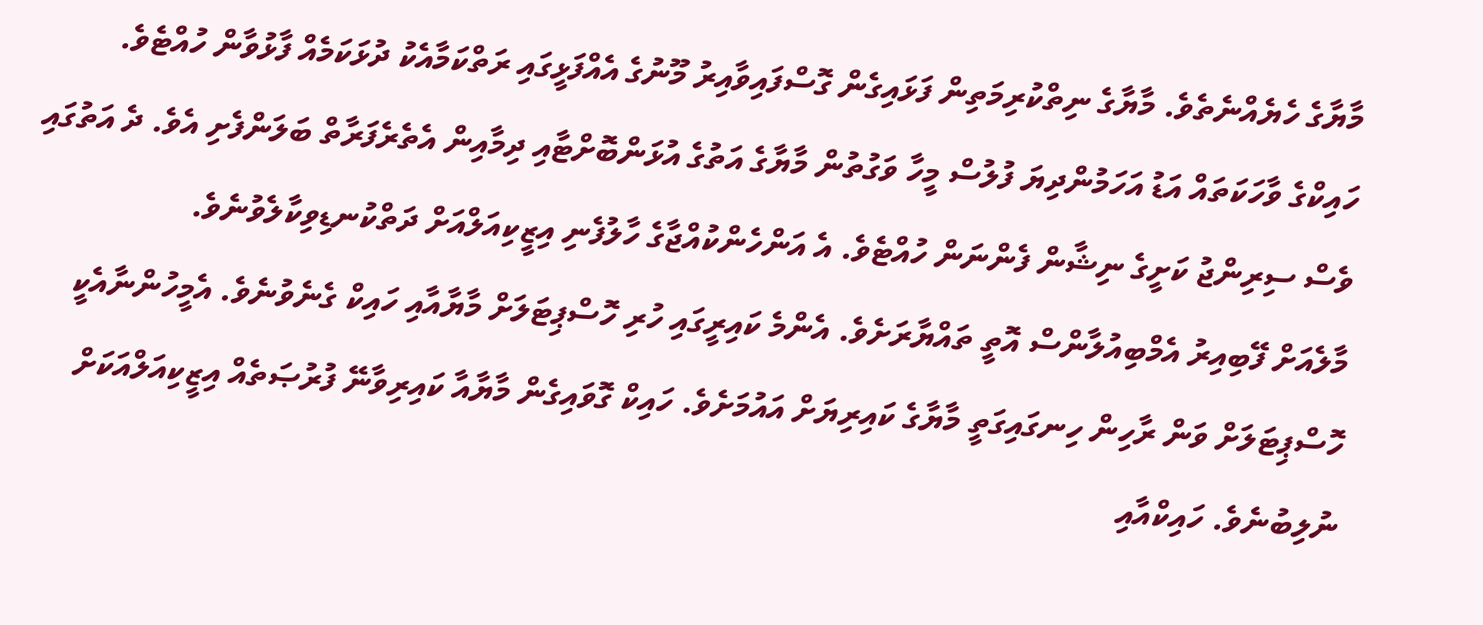މާޔާގެ ހެޔެއްނެތެވެ. މާޔާގެ ނިތްކުރިމަތިން ފަޅައިގެން ގޮސްފައިވާއިރު މޫނުގެ އެއްފަޅީގައި ރަތްކަމާއެކު ދުޅަކަމެއް ފާޅުވާން ހުއްޓެވެ. ހައިކްގެ ވާހަކަތައް އަޑު އަހަމުންދިޔަ ފުލުސް މީހާ ވަގުތުން މާޔާގެ އަތުގެ އުޅަންބޮށްޓާއި ދިމާއިން އެތެރެފަރާތް ބަލަންފެށި އެވެ. ދެ އަތުގައި ވެސް ސިރިންޖު ކަށީގެ ނިޝާން ފެންނަން ހުއްޓެވެ. އެ އަންހެންކުއްޖާގެ ހާލުފެނި އިޒީކިއަލްއަށް ދަތްކުނޑިވިކާލެވުނެވެ.
މާލެއަށް ފޭބިއިރު އެމްބިއުލާންސް އޮތީ ތައްޔާރަށެވެ. އެންމެ ކައިރީގައި ހުރި ހޮސްޕިޓަލަށް މާޔާއާއި ހައިކް ގެނެވުނެވެ. އެމީހުންނާއެކީ ހޮސްޕިޓަލަށް ވަން ރާހިން ހިނގައިގަތީ މާޔާގެ ކައިރިޔަށް އައުމަށެވެ. ހައިކް ގޮވައިގެން މާޔާއާ ކައިރިވާނޭ ފުރުޞަތެއް އިޒީކިއަލްއަކަށް ނުލިބުނެވެ. ހައިކްއާއި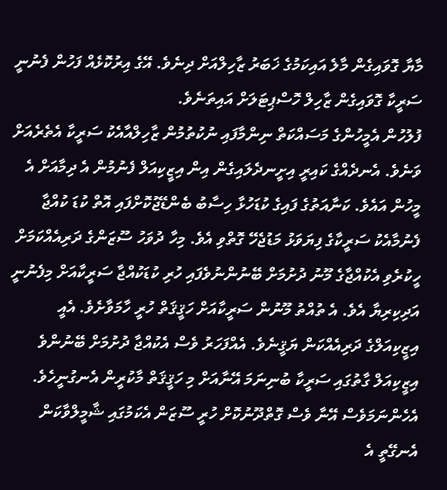މާޔާ ގޮވައިގެން މާލެ އައިކަމުގެ ޚަބަރު ޒާހިލްއަށް ދިނެވެ. އޭގެ އިރުކޮޅެއް ފަހުން ފެނުނީ ސަރީކާ ގޮވައިގެން ޒާހިލް ހޮސްޕިޓަލަށް އައިތަނެވެ.
ފުލުހުން އެމީހުންގެ މަސައްކަތް ނިންމާފައި ނުކުތުމުން ޒާހިލްއާއެކު ސަރީކާ އެތެރެއަށް ވަނެވެ. އެނދެއްގެ ކައިރީ އިށީނދެލައިގެން އިން އިޒީކިއަލް ފެނުމުން އެ ދިމާއަށް އެ މީހުން އައެވެ. ކަނާއަތުގެ ފައިގެ ކުޑަހުޅާ ހިސާބު ބެންޑޭޖުކޮށްފައި އޮތް ކުޑަ ކުއްޖާ ފެނުމާއެކު ސަރީކާގެ ފިޔަވަޅު މަޑުޖެހޭ ގޮތްވި އެވެ. މިހާ ދުވަހު ސޫޒަންގެ ދަރިއެއްކަމަށް ހީކުރެވި އެކުއްޖާގެ މޫނު ދުށުމަށް ބޭނުންނުވެފައި ހުރި ކުޑަކުއްޖާ ސަރީކާއަށް މިފެނުނީ އަދިކިރިޔާ އެވެ. އެ ތުއްތު މޫނުން ސަރީކާއަށް ހަޤީޤަތް ހުރީ ހާމަވާށެވެ. އެއީ އިޒީކިއަލްގެ ދަރިއެއްކަން ޔަޤީނެވެ. އެއްފަހަރު ވެސް އެކުއްޖާ ދުށުމަށް ބޭނުންވެ އިޒީކިއަލް ގާތުގައި ސަރީކާ ބުނިނަމަ އޭނާއަށް މި ހަޤީޤަތް މާކުރީން އެނގުނީހެވެ. އެހެންނަމަވެސް އޭނާ ވެސް ގޮތްދޫނުކޮށް ހުރީ ސޫޒަން އެކަމުގައި ޝާމީލްވާކަން އެނގޭތީ އެ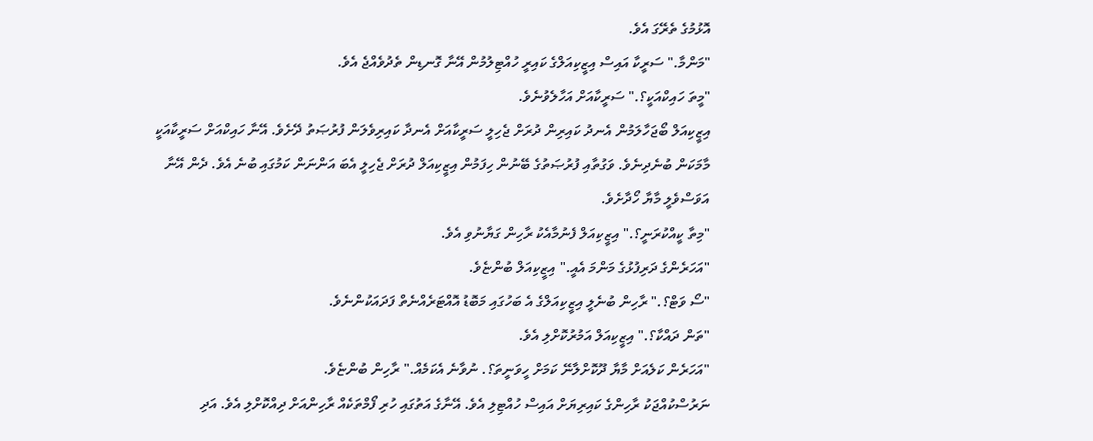އޮޅުމުގެ ތެރޭގަ އެވެ.
"މަންމާ." ސަރީކާ އައިސް އިޒީކިއަލްގެ ކައިރީ ހުއްޓިލުމުން އޭނާ ގޮނޑިން ތެދުވެއްޖެ އެވެ.
"މީތަ ހައިކްއަކީ؟." ސަރީކާއަށް އަހާލެވުނެވެ.
އިޒީކިއަލް ބޯޖަހާލަމުން އެނދު ކައިރިން ދުރަށް ޖެހިލީ ސަރީކާއަށް އެނދާ ކައިރިވެލަން ފުރުޞަތު ދޭށެވެ. އޭނާ ހައިކްއަށް ސަރީކާއަކީ މާމަކަން ބުނެދިނެވެ. ވަގުތާއި ފުރުޞަތުގެ ބޭނުން ހިފަމުން އިޒީކިއަލް ދުރަށް ޖެހިލީ އެބަ އަންނަން ކަމުގައި ބުނެ އެވެ. ދެން އޭނާ އަވަސްވެލީ މާޔާ ހޯދާށެވެ.
"މިތާ ކީއްކުރަނީ؟." އިޒީކިއަލް ފެނުމާއެކު ރާހިން ގަޔާނުވި އެވެ.
"އަހަރެންގެ ދަރިފުޅުގެ މަންމަ އެއީ." އިޒީކިއަލް ބުންޏެވެ.
"ސޯ ވަޓް؟." ރާހިން ބުނެލީ އިޒީކިއަލްގެ އެ ބަހުގައި މަބޮޑު އޮއްޓަރެއްނެތް ފަދައަކުންނެވެ.
"ތަން ދައްކާ؟." އިޒީކިއަލް އަމުރުކޮށްލި އެވެ.
"އަހަރެން ކަލެއަށް މާޔާ ދޫކޮށްލާނޭ ކަމަށް ހީވަނީތަ؟. ނުވާނެ އެކަމެއް." ރާހިން ބުންޏެވެ.
ނަރުސްކުއްޖަކު ރާހިންގެ ކައިރިޔަށް އައިސް ހުއްޓިލި އެވެ. އޭނާގެ އަތުގައި ހުރި ފޯމްތަކެއް ރާހިންއަށް ދިއްކޮށްލި އެވެ. އަދި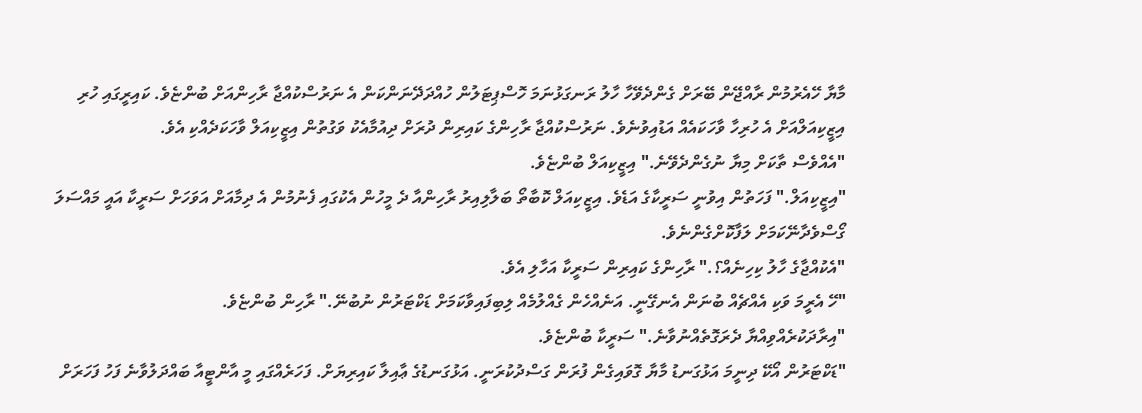މާޔާ ހޭއެރުމުން ރާއްޖޭން ބޭރަށް ގެންދެވޭހާ ހާލު ރަނގަޅުނަމަ ހޮސްޕިޓަލުން ހުއްދަދޭނަންކަން އެ ނަރުސްކުއްޖާ ރާހިންއަށް ބުންޏެވެ. ކައިރީގައި ހުރި އިޒީކިއަލްއަށް އެ ހުރިހާ ވާހަކައެއް އަޑުއިވުނެވެ. ނަރުސްކުއްޖާ ރާހިންގެ ކައިރިން ދުރަށް ދިއުމާއެކު ވަގުތުން އިޒީކިއަލް ވާހަކަދެއްކި އެވެ.
"އެއްވެސް ތާކަށް މިޔާ ނުގެންދެވޭނެ." އިޒީކިއަލް ބުންޏެވެ.
"އިޒީކިއަލް." ފަހަތުން އިވުނީ ސަރީކާގެ އަޑެވެ. އިޒީކިއަލް ކޮބާތޯ ބަލާލިއިރު ރާހިންއާ ދެ މީހުން އެކުގައި ފެނުމުން އެ ދިމާއަށް އަވަހަށް ސަރީކާ އައީ މައްސަލަ ގޯސްވެދާނޭކަމަށް ލަފާކޮށްގެންނެވެ.
"އެކުއްޖާގެ ހާލު ކިހިނެއް؟." ރާހިންގެ ކައިރިން ސަރީކާ އަހާލި އެވެ.
"ހޭ އެރީމަ ވަކި އެއްޗެއް ބުނަން އެނގޭނީ. އަނެއްހެން ގެއްލުމެއް ލިބިފައިވާކަމަށް ޑަކްޓަރުން ނުބުނޭ." ރާހިން ބުންޏެވެ.
"އިރާދަކުރެއްވިއްޔާ ދެރަގޮތެއްނުވާނެ." ސަރީކާ ބުންޏެވެ.
"ޑަކްޓަރުން އޯކޭ ދިނީމަ އަޅުގަނޑު މާޔާ ގޮވައިގެން ފުރަން ގަސްދުކުރަނީ. އަޅުގަނޑުގެ ޢާއިލާ ކައިރިޔަށް. ފަހަރެއްގައި މީ އާންޓީއާ ބައްދަލުވާނެ ފަހު ފަހަރަށް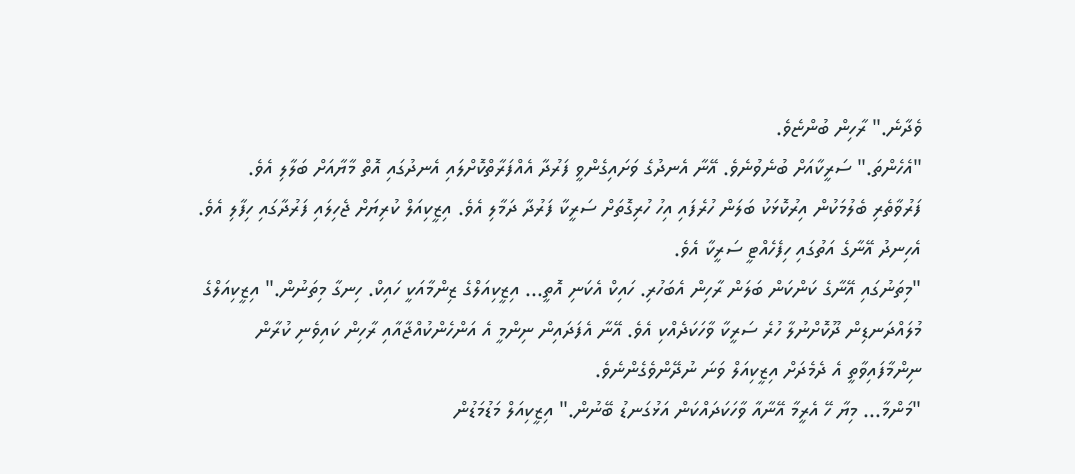ވެދާނެ." ރާހިން ބުންޏެވެ.
"އެހެންތަ." ސަރީކާއަށް ބުނެވުނެވެ. އޭނާ އެނދުގެ ވަށައިގެންވީ ފަރުދާ އެއްފަރާތްކޮށްލައި އެނދުގައި އޮތް މާޔާއަށް ބަލާލި އެވެ. ފަރުވާތެރި ބެލުމަކުން އިރުކޮޅަކު ބަލަން ހުރެފައި އިހު ހުރިގޮތަށް ސަރީކާ ފަރުދާ ދަމާލި އެވެ. އިޒީކިއަލް ކުރިޔަށް ޖެހިލައި ފަރުދާގައި ހިފާލި އެވެ. އެހިނދު އޭނާގެ އަތުގައި ހިފެހެއްޓީ ސަރީކާ އެވެ.
"މިތަނުގައި އޭނާގެ ކަންކަން ބަލަން ރާހިން އެބަހުރި. ހައިކް އެކަނި އޮތީ... އިޒީކިއަލްގެ ޒިންމާއަކީ ހައިކް. ހިނގާ މިތަނުން." އިޒީކިއަލްގެ މުލައްދަނޑިން ދޫކޮށްނުލާ ހުރެ ސަރީކާ ވާހަކަދެއްކި އެވެ. އޭނާ އެފަދައިން ނިންމީ އެ އަންހެންކުއްޖާއާއި ރާހިން ކައިވެނި ކުރާން ނިންމާފައިވާތީ އެ ދެމެދަށް އިޒީކިއަލް ވަނަ ނުދޭންވެގެންނެވެ.
"މަންމާ... މިޔާ ހޭ އެރީމާ އޭނާއާ ވާހަކަދައްކަން އަޅުގަނޑު ބޭނުން." އިޒީކިއަލް މަޑުމަޑުން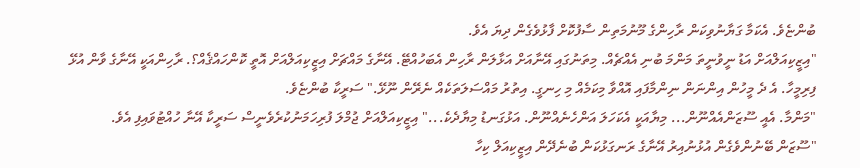ބުންޏެވެ. އެކަމާ ގަޔާނުވިކަން ރާހިންގެ މޫނުމަތިން ސާފުކޮށް ފާޅުވެގެން ދިޔަ އެވެ.
"އިޒީކިއަލްއަށް އަޑު ނީވުނީތަ މަންމަ ބުނި އެއްޗެއް. މިތަނުގައި އޭނާއަށް އަޅާލަން ރާހިން އެބަހުއްޓޭ. އޭނާގެ މައްޗަށް އިޒީކިއަލްއަށް އޮތީ ކޮންހައްޤެއް؟. ރާހިންއަކީ އޭނާގެ ވާން އުޅޭ ފިރިމީހާ. އެ ދެ މީހުން އިންނަން ނިންމާފައި އޮއްވާ މިކަމެއް މި ހިނގީ. އިތުރު މައްސަލަތަކެއް ނެރޭން ނޫޅޭ." ސަރީކާ ބުންޏެވެ.
"މަންމާ. އެއީ ސޫޒަންއެއްނޫން... މިޔާއަކީ އެކަހަލަ އަންހެނެއްނޫން. އަޅުގަނޑު މިޔާދެކެ..." އިޒީކިއަލްއަށް ޖުމްލަ ފުރިހަމަނުކުރެވެނީސް ސަރީކާ އޭނާ ހުއްޓުވައިފި އެވެ.
"ސޫޒަން ބޭނުންވެގެން އުޅުނުއިރު އޭނާގެ ރަނގަޅުކަން ބުނެދޭން އިޒީކިއަލް ކިހާ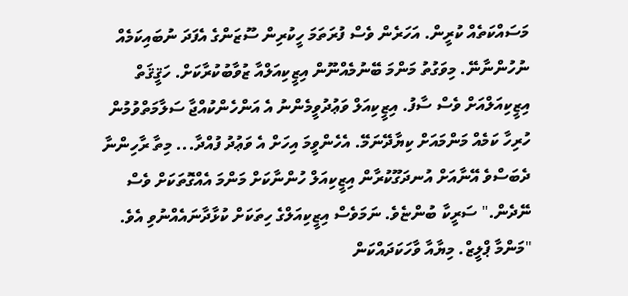މަސައްކަތެއް ކުރީން. އަހަރެން ވެސް ފުރަތަމަ ހީކުރިން ސޫޒަންގެ އެފަދަ ނުބައިކަމެއް ނުހުންނާނޭ. މިވަގުތު މަންމަ ބޭނުމެއްނޫން އިޒީކިއަލްއާ ޒުވާބުކުރާކަށް. ހަޤީޤަތް އިޒީކިއަލްއަށް ވެސް ސާފު. އިޒީކިއަލް ވަޢުދުވީމެންނު އެ އަންހެންކުއްޖާ ސަލާމަތްވުމުން ހުރިހާ ކަމެއް މަންމައަށް ކިޔާދޭނަމޭ. އެހެންވީމަ އިހަށް އެ ވަޢުދު ފުއްދާ... މިތާ ރާހިންނާ ދެބަސްވެ އޭނާއަށް އުނދަގޫކުރާން އިޒީކިއަލް ހުންނާކަށް މަންމަ އެއްގޮތަކަށް ވެސް ނޭދެން." ސަރީކާ ބުންޏެވެ. ނަމަވެސް އިޒީކިއަލްގެ ހިތަކަށް ކުޅާދާނައެއްނުވި އެވެ.
"މަންމާ ޕްލީޒް. މިޔާއާ ވާހަކަދައްކަން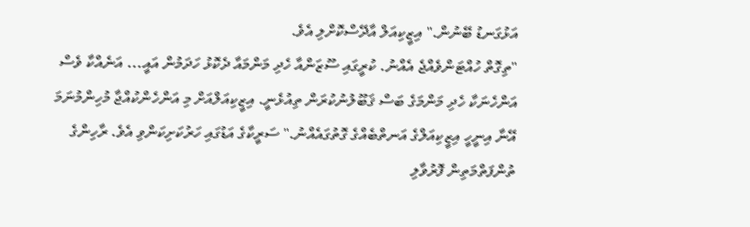އަޅުގަނޑު ބޭނުން." އިޒީކިއަލް އާދޭސްކޮށްލި އެވެ.
"ތިގޮތް ހުއްޓަންވެއްޖެ އެއްނު. ކުރީގައި ސޫޒަންއާ ހެދި މަންމައާ ދެކޮޅު ހަދަމުން އައީ... އަނެއްކާ ވެސް އަންހެނަކާ ހެދި މަންމަގެ ބަސް ޤަބޫލުނުކުރަން ތިއުޅެނީ. އިޒީކިއަލްއަށް މި އަންހެންކުއްޖާ މުހިންމުނަމަ އޭނާ އިނީހީ އިޒީކިއަލްގެ އަނތްބެއްގެ ގޮތުގައެއްނު." ސަރީކާގެ އަޑުގައި ހަރުކަށިކަންވި އެވެ. ރާހިންގެ ތުންފަތްމަތިން ފޮރުވާލި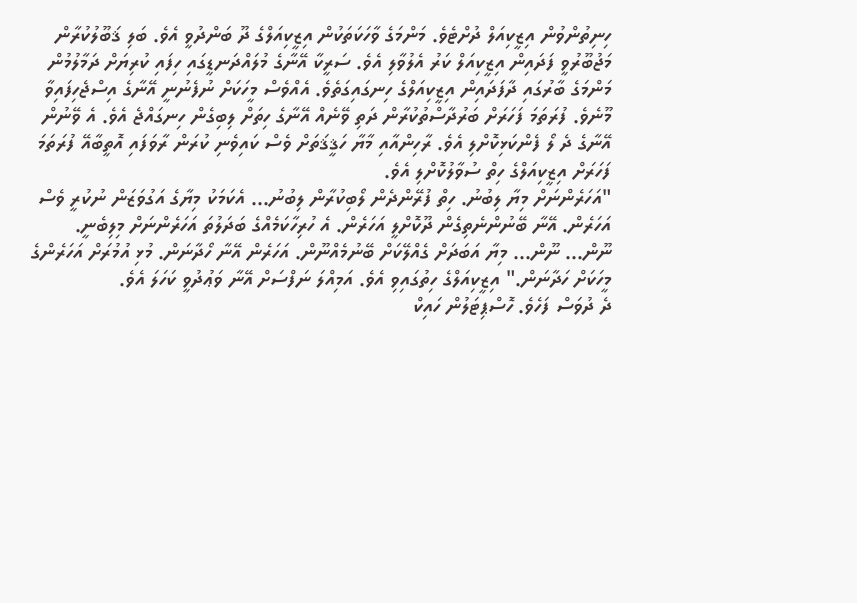ހިނިތުންވުން އިޒީކިއަލް ދުށްޓެވެ. މަންމަގެ ވާހަކަތަކުން އިޒީކިއަލްގެ ދޫ ބަންދުވީ އެވެ. ބަލި ޤަބޫލުކުރާން މަޖުބޫރުވީ ފަދައިން އިޒީކިއަލް ކަރު އެލުވާލި އެވެ. ސަރީކާ އޭނާގެ މުލައްދަނޑީގައި ހިފައި ކުރިޔަށް ދަމާލުމުން މަންމަގެ ބާރުގައި ދާފަދައިން އިޒީކިއަލްގެ ހިނގައިގަތެވެ. އެއްވެސް މީހަކަށް ނުފެނުނީ އޭނާގެ އިސްޖެހިފައިވާ މޫނެވެ. ފުރަތަމަ ފަހަރަށް ބަރުދާސްތުކުރާން ދަތި ވޭނެއް އޭނާގެ ހިތަށް ލިބިގެން ހިނގައްޖެ އެވެ. އެ ވޭނުން އޭނާގެ ދެ ލޯ ފެންކަޅިކޮށްލި އެވެ. ރާހިންއާއި މާޔާ ހަޤީޤަތަށް ވެސް ކައިވެނި ކުރަން ރާވަފައި އޮތީބާއޭ ފުރަތަމަ ފަހަރަށް އިޒީކިއަލްގެ ހިތް ސުވާލުކޮށްލި އެވެ.
"އަހަރެންނަށް މިޔާ ލިބުނު. ހިތް ފުރޭންދެން ލޯބިކުރާން ލިބުނު... އެކަމަކު މިޔާގެ އަގުވަޒަން ނުކުރީ ވެސް އަހަރެން. އޭނާ ބޭނުންނެތިގެން ދޫކޮށްލީ އަހަރެން. އެ ހުރިހާކަމެއްގެ ބަދަލުތަ އަހަރެންނަށް މިލިބެނީ. ނޫން... ނޫން... މިޔާ އަބަދަށް ގެއްލޭކަށް ބޭނުމެއްނޫން. އަހަރެން އޭނާ ހޯދާނަން. މުޅި އުމުރަށް އަހަރެންގެ މީހަކަށް ހަދާނަން." އިޒީކިއަލްގެ ހިތުގައިވި އެވެ. އަމިއްލަ ނަފްސަށް އޭނާ ވަޢުދުވީ ކަހަލަ އެވެ.
ދެ ދުވަސް ފަހެވެ. ހޮސްޕިޓަލުން ހައިކް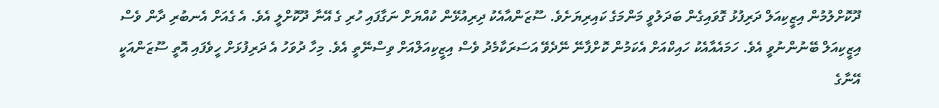ދޫކޮށްލުމުން އިޒީކިއަލް ދަރިފުޅު ގޮވައިގެން ބަދަލުވީ މަންމަގެ ކައިރިޔަށެވެ. ސޫޒަންއާއެކު ދިރިއުޅޭން ކުއްޔަށް ނަގާފައި ހުރި ގެ އޭނާ ދޫކޮށްލީ އެވެ. އެ ގެއަށް އެނބުރި ދާން ވެސް އިޒީކިއަލް ބޭނުންނުވީ އެވެ. ހަމައެއާއެކު ހައިކްއަށް އެކަމުން ކޮށްފާނޭ ނޭދެވޭ އަސަރަކާމެދު ވެސް އިޒީކިއަލްއަށް ވިސްނޭތީ އެވެ. މިހާ ދުވަހު އެ ދަރިފުޅަށް ހީވެފައި އޮތީ ސޫޒަންއަކީ އޭނާގެ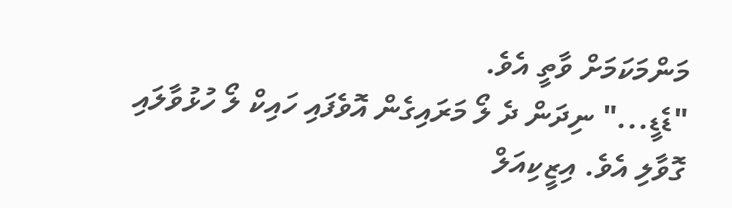މަންމަކަމަށް ވާތީ އެވެ.
"ޑެޑީ..." ނިދަން ދެ ލޯ މަރައިގެން އޮވެފައި ހައިކް ލޯ ހުޅުވާލައި ގޮވާލި އެވެ. އިޒީކިއަލް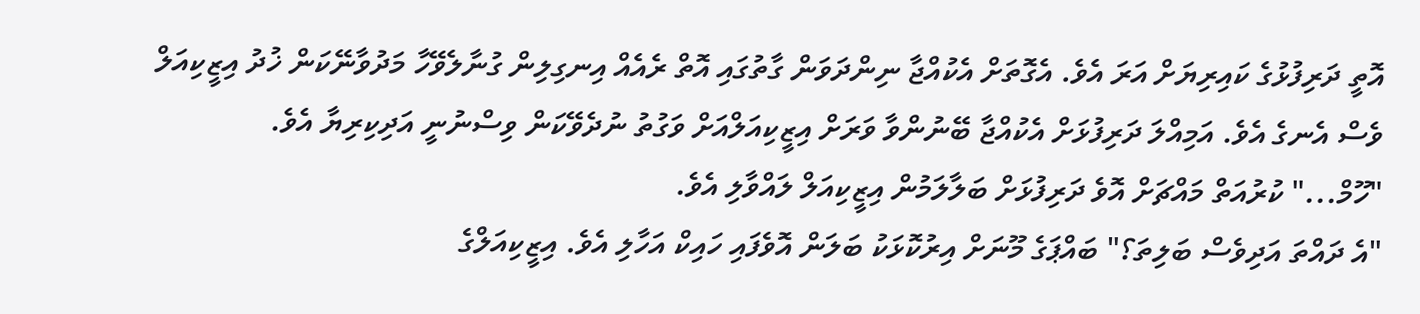އޮތީ ދަރިފުޅުގެ ކައިރިޔަށް އަރަ އެވެ. އެގޮތަށް އެކުއްޖާ ނިންދަވަން ގާތުގައި އޮތް ރެއެއް އިނގިލިން ގުނާލެވޭހާ މަދުވާނޭކަން ޚުދު އިޒީކިއަލް ވެސް އެނގެ އެވެ. އަމިއްލަ ދަރިފުޅަށް އެކުއްޖާ ބޭނުންވާ ވަރަށް އިޒީކިއަލްއަށް ވަގުތު ނުދެވޭކަން ވިސްނުނީ އަދިކިރިޔާ އެވެ.
"ހޫމް..." ކުރުއަތް މައްޗަށް އޮވެ ދަރިފުޅަށް ބަލާލަމުން އިޒީކިއަލް ލައްވާލި އެވެ.
"އެ ދައްތަ އަދިވެސް ބަލިތަ؟" ބައްޕަގެ މޫނަށް އިރުކޮޅަކު ބަލަން އޮވެފައި ހައިކް އަހާލި އެވެ. އިޒީކިއަލްގެ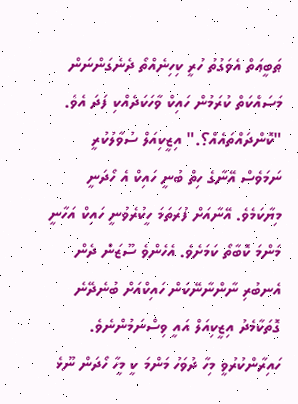ޠަބީޢަތް އެވަގުތު ހުރީ ކިހިނެއްތޯ ދެނެގަންނަން މަސައްކަތް ކުރަމުން ހައިކް ވާހަކަދެއްކި ފަދަ އެވެ.
"ކޮންދައްތައެއް؟." އިޒީކިއަލް ސުވާލުކުރީ ނަމަވެސް އޭނާގެ ހިތް ބުނީ ހައިކް އެ ހޯދަނީ މިޔާކަމެވެ. އޭނާއަށް ފުރަތަމަ ހީކުރެވުނީ ހައިކް އަހާނީ މަންމަ ކޮބާތޯ ކަމަށެވެ. އެހެންވެ ސޫޒަން ދެން އެނބުރި ނާންނާނޭކަން ހައިކްއަށް ބުނެދޭނެ ގޮތަކާމެދު އިޒީކިއަލް އައީ ވިސްނަމުންނެވެ. ހައިރާންކުރުވީ މިހާ ދުވަހު މަންމަ ކީ މީހާ ހޯދަން ނޫޅެ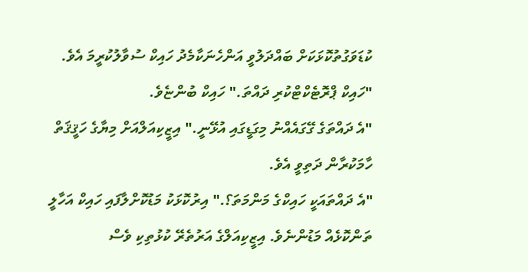ކުޑަވަގުތުކޮޅަކަށް ބައްދަލުވީ އަންހެނަކާމެދު ހައިކް ސުވާލުކުރީމަ އެވެ.
"ހައިކް ޕްރޮޓެކްޓްކުރި ދައްތަ." ހައިކް ބުންޏެވެ.
"އެ ދައްތަގެ ގޭގައެއްނު މިގަޑީގައި އުޅޭނީ." އިޒީކިއަލްއަށް މިޔާގެ ހަޤީޤަތް ހާމަކުރާން ދަތިވީ އެވެ.
"އެ ދައްތައަކީ ހައިކްގެ މަންމަތަ؟." އިރުކޮޅަކު މަޑުކޮށްލާފައި ހައިކް އަހާލީ ތަންކޮޅެއް މަޑުންނެވެ. އިޒީކިއަލްގެ އަރުތެރޭ ކުޅުތިކި ވެސް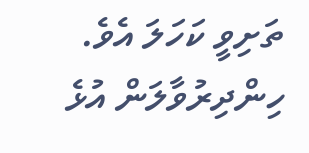ތަށިވީ ކަހަލަ އެވެ. ހިންދިރުވާލަން އުޅެ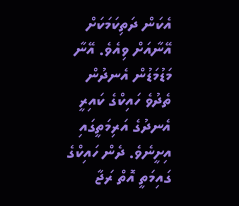އެކަން ދަތިކަމަކަށް އޭނާއަށް ވިއެވެ. އޭނާ މަޑުމަޑުން އެނދުން ތެދުވެ ހައިކްގެ ކައިރީ އެނދުގެ އަރިމަތީގައި އިށީނެވެ. ދެން ހައިކްގެ ގައިމަތީ އޮތް ރަޖާ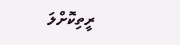ރީތިކޮށްލަ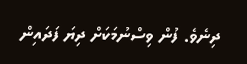ދިނެވެ. ފުން ވިސްނުމަކަށް ދިޔަ ފަދައިން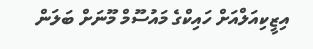އިޒީކިއަލްއަށް ހައިކްގެ މައުސޫމް މޫނަށް ބަލަން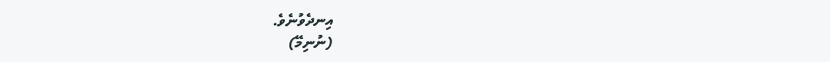އިނދެވުނެވެ.
(ނުނިމޭ)